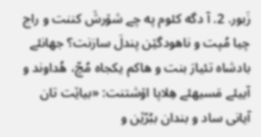زَبور. 2. آ دگه کئوم په چے شۆرشَ کننت و راج چیا مُپت و ناهودگێن پندلَ سازنت؟ جهانئے بادشاه تئیارَ بنت و هاکم یکجاه مُچّ، هُداوند و آییئے مَسیهئے هِلاپا اۆشتنت: «بیاێت تان آیانی ساد و بندان ببُرّێن و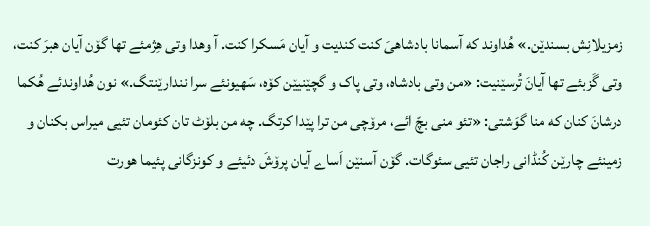زمزیلانِش بسندێن.» هُداوند که آسمانا بادشاهیَ کنت کندیت و آیان مَسکرا کنت. آ وهدا وتی هِژمئے تها گۆن آیان هبرَ کنت، وتی گَزبئے تها آیانَ تُرسێنیت: «من وتی بادشاه، وتی پاک و گچێنیێن کۆه، سَهیونئے سرا نندارێنتگ.» نون هُداوندئے هُکما درشانَ کنان که منا گوَشتی: «تئو منی بچّ ائے، مرۆچی من ترا پێدا کرتگ. چه من بلۆٹ تان کئومان تئیی میراس بکنان و زمینئے چارێن کُنڈانی راجان تئیی سئوگات. گۆن آسنێن اَساے آیان پرۆشَ دئیئے و کونزگانی پئیما هورت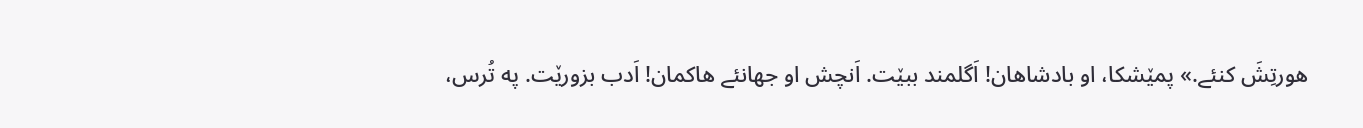هورتِشَ کنئے.» پمێشکا، او بادشاهان! اَگلمند ببێت. اَنچش او جهانئے هاکمان! اَدب بزورێت. په تُرس،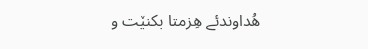هُداوندئے هِزمتا بکنێت و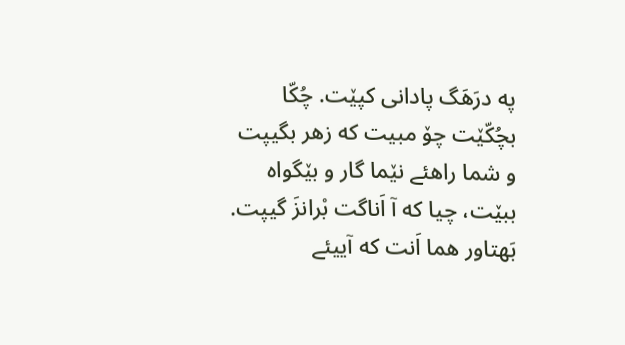په درَهَگ پادانی کپێت. چُکّا بچُکّێت چۆ مبیت که زهر بگیپت و شما راهئے نێما گار و بێگواه ببێت، چیا که آ اَناگت بْرانزَ گیپت. بَهتاور هما اَنت که آییئے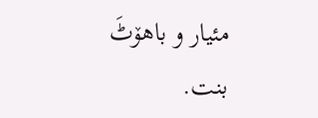مئیار و باهۆٹَ بنت.